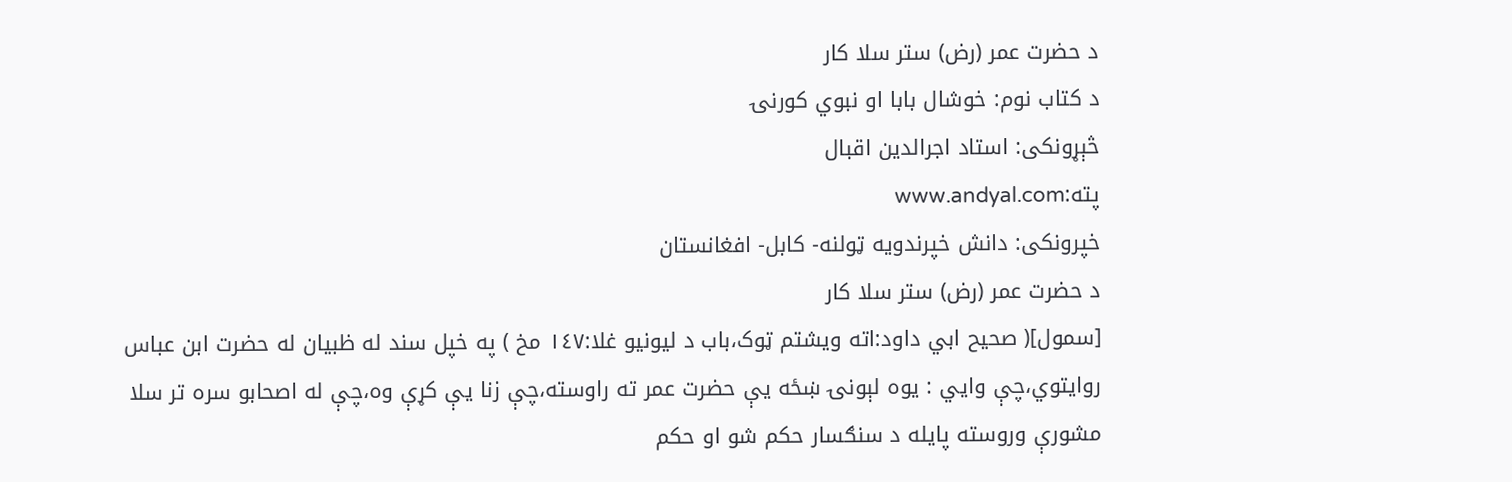د حضرت عمر (رض) ستر سلا کار
د کتاب نوم: خوشال بابا او نبوي کورنۍ
څېړونکی: استاد اجرالدین اقبال
پته:www.andyal.com
خپرونکی: دانش خپرندویه ټولنه- کابل- افغانستان
د حضرت عمر (رض) ستر سلا کار
[سمول]( صحيح ابي داود:اته ويشتم ټوک،باب د لیونیو غلا:١٤٧ مخ ) په خپل سند له ظبيان له حضرت ابن عباس روايتوي،چې وايي : يوه لېونۍ ښځه يې حضرت عمر ته راوسته،چې زنا يې کړې وه،چې له اصحابو سره تر سلا مشورې وروسته پايله د سنګسار حکم شو او حکم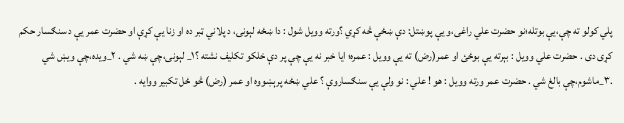پلي کولو ته چې،یې بوتله؛نو حضرت علي راغى،و يې پوښتل: دې ښځې څه کړي ؟ورته وويل شول : دا ښځه لېونۍ، د پلاني ټبر ده او زنا يې کړې او حضرت عمر يې د سنګسار حکم کړى دى . حضرت علي وويل : بېرته یې بوځئ او عمر(رض) ته يې وويل : عمره؛ ایا خبر نه يې چې پر دې خلکو تکليف نشته ؟١_ لېونى،چې ښه شي . ٢_ويده،چې ويښ شي .٣_ماشوم،چې بالغ شي . حضرت عمر ورته وويل : هو ! علي : نو ولې يې سنګساروې ؟ علي ښځه پرېښووه او عمر (رض) څو ځل تکبير ووايه .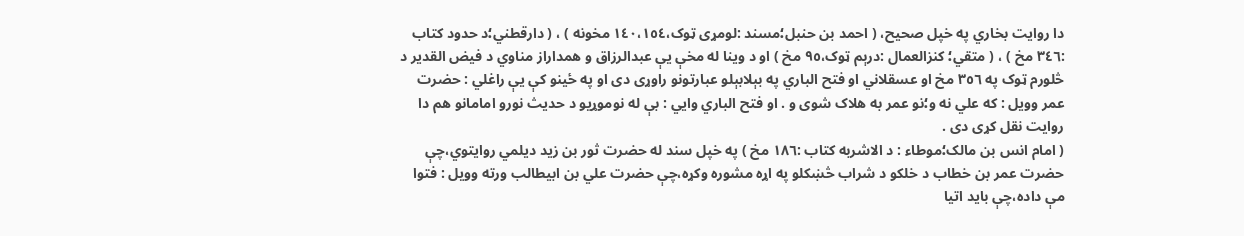دا روايت بخاري په خپل صحيح، ( احمد بن حنبل؛مسند :لومړى ټوک،١٤٠،١٥٤ مخونه ) ، ( دارقطني؛د حدود کتاب :٣٤٦ مخ ) ، ( متقي؛ کنزالعمال :درېم ټوک،٩٥ مخ ) او د وينا له مخې یې عبدالرزاق و همداراز مناوي د فيض القدير د څلورم ټوک په ٣٥٦ مخ او عسقلاني او فتح الباري په بېلابېلو عبارتونو راوړى دى او په ځينو کې يې راغلي : حضرت عمر وويل : که علي نه و؛نو عمر به هلاک شوى و . او فتح الباري وايي : بې له نوموړيو د حديث نورو امامانو هم دا روايت نقل کړى دى .
( امام انس بن مالک؛موطاء : د الاشربه کتاب :١٨٦ مخ ) په خپل سند له حضرت ثور بن زيد ديلمي روايتوي،چې حضرت عمر بن خطاب د خلکو د شراب څښکلو په اړه مشوره وکړه،چې حضرت علي بن ابيطالب ورته وويل : فتوا مې داده،چې بايد اتيا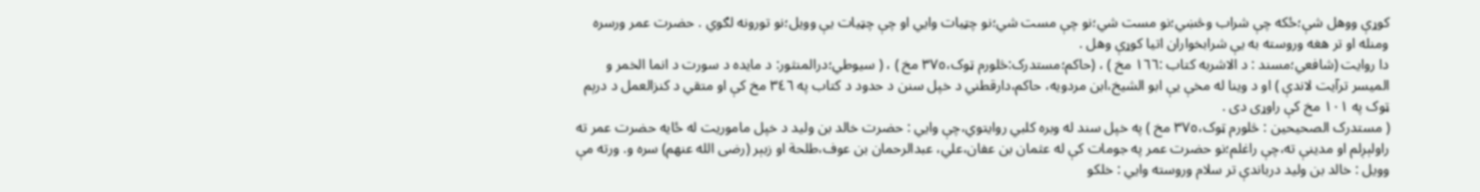کوړې ووهل شې؛ځکه چې شراب وڅښي؛نو مست شي؛نو چې مست شي؛نو چټيات وايي او چې چټيات يې وويل؛نو تورونه لګوي . حضرت عمر ورسره ومنله او تر هغه وروسته به يې شرابخواران اتيا کوړې وهل .
دا روايت (شافعي؛مسند : د الاشربه کتاب :١٦٦ مخ ) ، (حاکم؛مستدرک:څلورم ټوک،٣٧٥ مخ ) ، ( سيوطي؛درالمنثور: د مايده د سورت د انما الخمر و الميسر ترآيت لاندې ) او د وينا له مخې یې ابو الشيخ،ابن مردويه، حاکم،دارقطني د خپل سنن د حدود د کتاب په ٣٤٦ مخ کې او متقي د کنزالعمل د درېم ټوک په ١٠١ مخ کې راوړى دى .
( مستدرک الصحيحين : څلورم ټوک،٣٧٥ مخ ) په خپل سند له وبره کلبي روايتوي،چې وايي : حضرت خالد بن وليد د خپل ماموريت له ځايه حضرت عمر ته راولېږلم او مدينې ته،چې راغلم؛نو حضرت عمر په جومات کې له عثمان بن عفان،علي، عبدالرحمان بن عوف،طلحة او زبېر (رضى الله عنهم) سره و. ورته مې وويل : خالد بن وليد درباندې تر سلام وروسته وايي : خلکو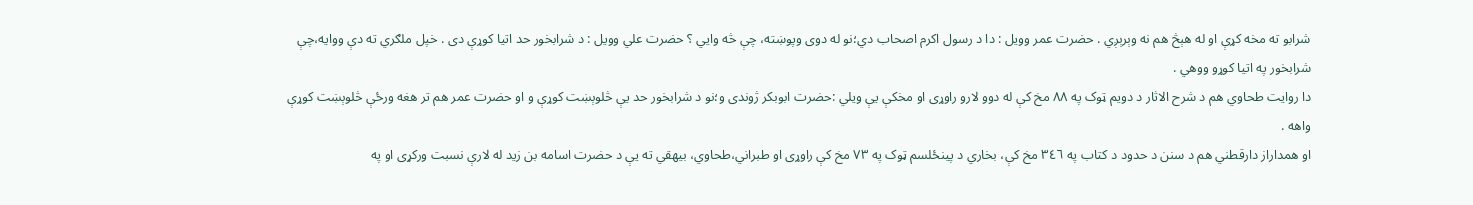شرابو ته مخه کړې او له هېڅ هم نه وېرېږي . حضرت عمر وويل : دا د رسول اکرم اصحاب دي؛نو له دوى وپوښته، چې څه وايي ؟ حضرت علي وويل : د شرابخور حد اتيا کوړې دى . خپل ملګري ته دې ووايه،چې شرابخور په اتيا کوړو ووهي .
دا روايت طحاوي هم د شرح الاثار د دويم ټوک په ٨٨ مخ کې له دوو لارو راوړى او مخکې يې ويلي :حضرت ابوبکر ژوندى و؛نو د شرابخور حد يې څلوېښت کوړې و او حضرت عمر هم تر هغه ورځې څلوېښت کوړې واهه .
او همداراز دارقطني هم د سنن د حدود د کتاب په ٣٤٦ مخ کې، بخاري د پينځلسم ټوک په ٧٣ مخ کې راوړى او طبراني،طحاوي، بيهقي ته يې د حضرت اسامه بن زيد له لارې نسبت ورکړى او په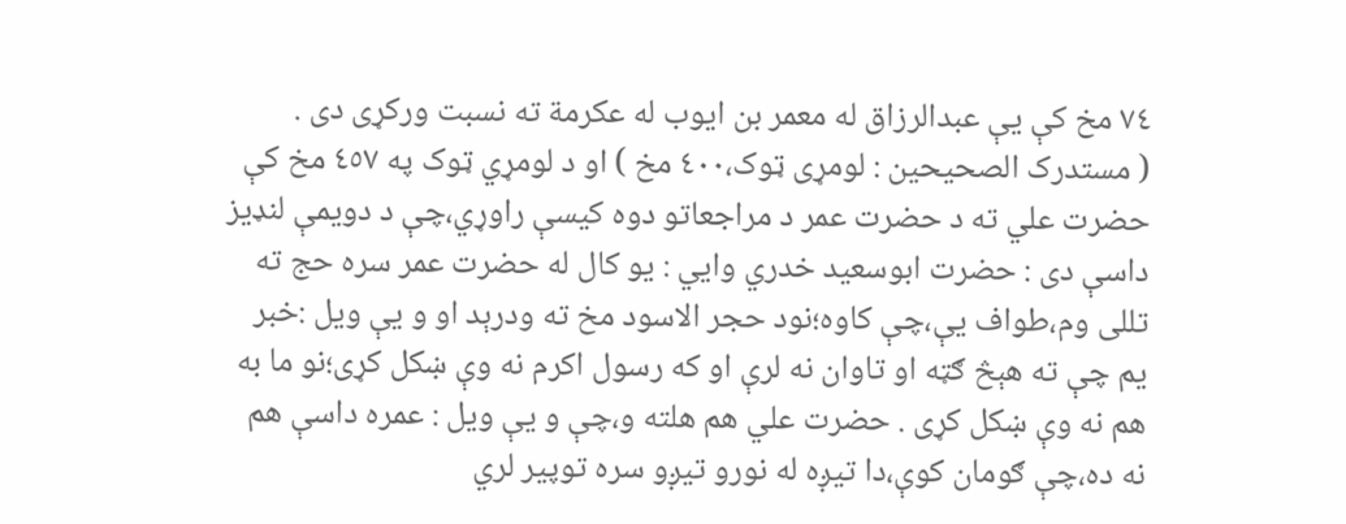٧٤ مخ کې يې عبدالرزاق له معمر بن ايوب له عکرمة ته نسبت ورکړى دى .
( مستدرک الصحيحين : لومړى ټوک،٤٠٠ مخ ) او د لومړي ټوک په ٤٥٧ مخ کې حضرت علي ته د حضرت عمر د مراجعاتو دوه کيسې راوړي،چې د دويمې لنډيز داسې دى : حضرت ابوسعيد خدري وايي : يو کال له حضرت عمر سره حج ته تللى وم،طواف يې،چې کاوه؛نود حجر الاسود مخ ته ودرېد او و يې ويل :خبر يم چې ته هېڅ ګټه او تاوان نه لرې او که رسول اکرم نه وې ښکل کړى؛نو ما به هم نه وې ښکل کړى . حضرت علي هم هلته و،چې و يې ويل : عمره داسې هم نه ده،چې ګومان کوې،دا تيږه له نورو تيږو سره توپير لري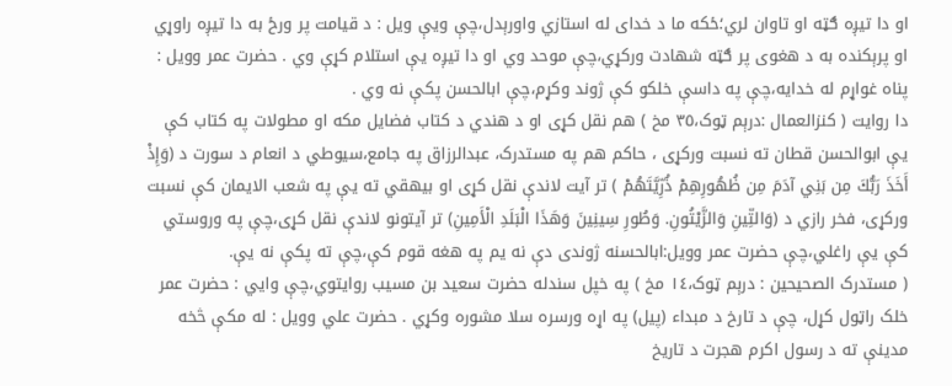او دا تيږه ګټه او تاوان لري؛ځکه ما د خداى له استازي واورېدل،چې ويې ويل : د قيامت پر ورځ به دا تيږه راوړي او پرېکنده به د هغوى پر ګټه شهادت ورکړي،چې موحد وي او دا تيږه يې استلام کړې وي . حضرت عمر وويل : پناه غواړم له خدايه،چې په داسې خلکو کې ژوند وکړم،چې ابالحسن پکې نه وي .
دا روايت ( کنزالعمال :درېم ټوک،٣٥ مخ ) هم نقل کړى او د هندي د کتاب فضايل مکه او مطولات په کتاب کې يې ابوالحسن قطان ته نسبت ورکړى ، حاکم هم په مستدرک، عبدالرزاق په جامع،سيوطي د انعام د سورت د (وَإِذْ أَخَذَ رَبُّكَ مِن بَنِي آدَمَ مِن ظُهُورِهِمْ ذُرِّيَّتَهُمْ ) تر آيت لاندې نقل کړى او بيهقي ته يې په شعب الايمان کې نسبت ورکړى، فخر رازي د (وَالتِّينِ وَالزَّيْتُونِ. وَطُورِ سِينِينَ وَهَذَا الْبَلَدِ الْأَمِينِ) تر آيتونو لاندې نقل کړى،چې په وروستي کې يې راغلي،چې حضرت عمر وويل:ابالحسنه ژوندى دې نه يم په هغه قوم کې،چې ته پکې نه يې.
( مستدرک الصحيحين : درېم ټوک،١٤ مخ ) په خپل سندله حضرت سعيد بن مسيب روايتوي،چې وايي : حضرت عمر خلک راټول کړل، چې د تارخ د مبداء (پیل) په اړه ورسره سلا مشوره وکړي . حضرت علي وويل : له مکې څخه مدينې ته د رسول اکرم هجرت د تاريخ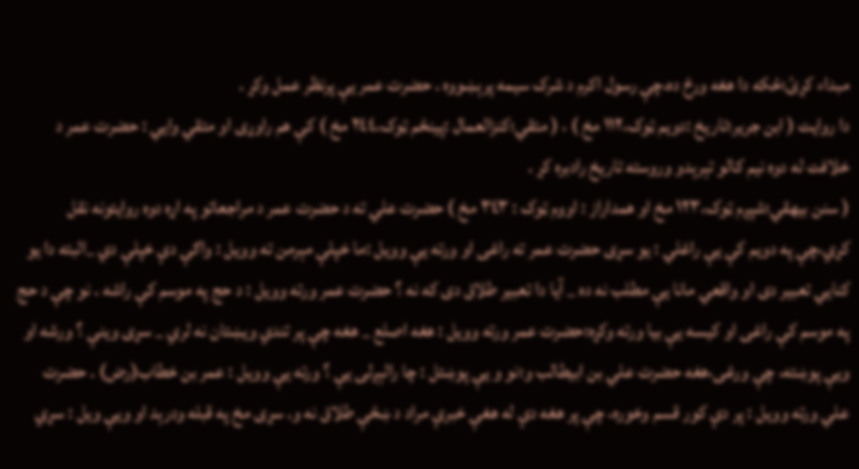مبداء کړئ؛ځکه دا هغه ورځ ده،چې رسول اکرم د شرک سيمه پرېښووه . حضرت عمر يې پرنظر عمل وکړ .
دا روايت ( ابن جرير؛تاريخ :دويم ټوک،١١٢ مخ ) ، ( متقي؛کنزالعمال :پينځم ټوک،٢٤٤ مخ ) کې هم راوړى او متقي وايي : حضرت عمر د خلافت له دوه نيم کالو تېرېدو وروسته تاريخ رادبره کړ .
( سنن بيهقي؛شپږم ټوک،١٢٣ مخ او همداراز : اووم ټوک : ٣٤٣ مخ ) حضرت علي ته د حضرت عمر د مراجعاتو په اړه دوه روايتونه نقل کړي،چې په دويم کې يې راغلي : يو سړى حضرت عمر ته راغى او ورته يې وويل :ما خپلې مېرمن ته وويل : واګې دې خپلې دي _البته دا يو کنايي تعبير دى او واقعي مانا يې مطلب نه ده _ آيا دا تعبير طلاق دى که نه ؟ حضرت عمر ورته وويل : د حج په موسم کې راشه . نو چې د حج په موسم کې راغى او کيسه يې بيا ورته وکړه؛حضرت عمر ورته وويل : هغه اصلع _ هغه چې پر تندي ويښتان نه لري _ سړى وينې ؟ ورشه او ويې پوښته، چې ورغى،هغه حضرت علي بن ابيطالب و؛نو و يې پوښتل : چا رالېږلى يې ؟ ورته يې وويل : عمر بن خطاب(رض) . حضرت علي ورته وويل : پر دې کور قسم وخوره، چې پر هغه دې له هغې خبرې مراد د ښځې طلاق نه و. سړى مخ په قبله ودرېد او ويې ويل : سړي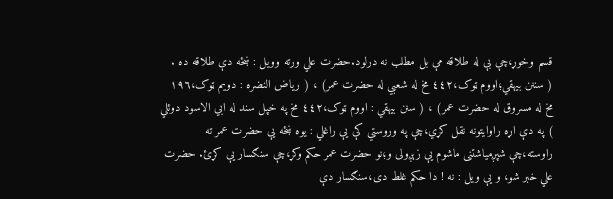قسم وخوړ،چې بې له طلاقه مې بل مطلب نه درلود.حضرت علي ورته وويل : ښځه دې طلاقه ده .
( سننن بيهقي؛اووم ټوک،٤٤٢ مخ له شعبي له حضرت عمر) ، ( رياض النضره : دويم ټوک،١٩٦ مخ له مسروق له حضرت عمر) ، ( سنن بيهقي : اووم ټوک،٤٤٢ مخ په خپل سند له ابي الاسود دوئلي ) په دې اړه راوايتونه نقل کړي،چې په وروستي کې يې راغلي : يوه ښځه يې حضرت عمر ته راوسته،چې شپږمياشتنى ماشوم يې زېږولى و؛نو حضرت عمر حکم وکړ،چې سنګسار يې کړئ. حضرت علي خبر شو، و يې ويل : نه ! دا حکم غلط دى،سنګسار دې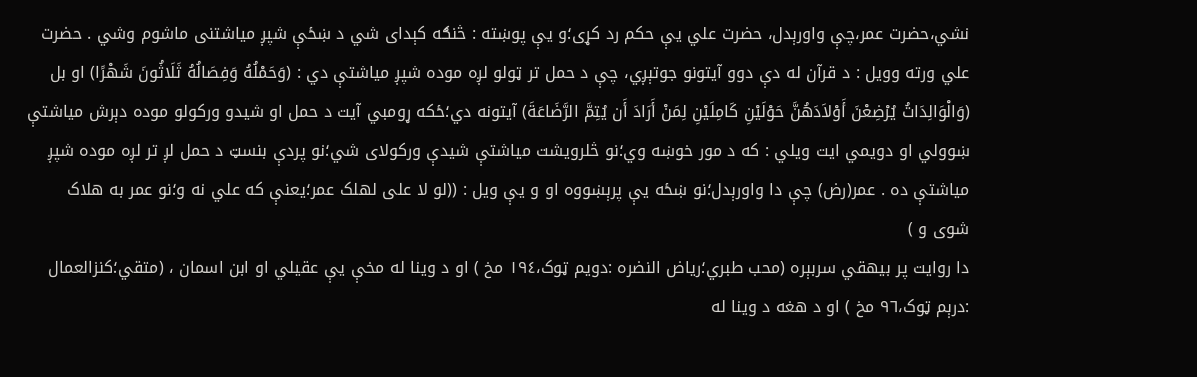نشي،حضرت عمر،چې واورېدل، حضرت علي يې حکم رد کړى؛و يې پوښته : څنګه کېداى شي د ښځې شپږ مياشتنى ماشوم وشي . حضرت علي ورته وويل : د قرآن له دې دوو آيتونو جوتېږي، چې د حمل تر ټولو لږه موده شپږ مياشتې دي : (وَحَمْلُهُ وَفِصَالُهُ ثَلَاثُونَ شَهْرًا) او بل (وَالْوَالِدَاتُ يُرْضِعْنَ أَوْلاَدَهُنَّ حَوْلَيْنِ كَامِلَيْنِ لِمَنْ أَرَادَ أَن يُتِمَّ الرَّضَاعَةَ) آيتونه دي؛ځکه ړومبي آيت د حمل او شيدو ورکولو موده دېرش مياشتې ښوولي او دويمي ايت ويلي : که د مور خوښه وي؛نو څلرويشت مياشتې شيدې ورکولاى شي؛نو پردې بنسټ د حمل لږ تر لږه موده شپږ مياشتې ده . عمر(رض) چې دا واورېدل؛نو ښځه يې پرېښووه او و يې ويل : ((لو لا على لهلک عمر؛يعنې که علي نه و؛نو عمر به هلاک شوى و )
دا روايت پر بيهقي سربېره (محب طبري؛رياض النضره :دويم ټوک،١٩٤ مخ ) او د وينا له مخې یې عقيلي او ابن اسمان ، (متقي؛کنزالعمال :درېم ټوک،٩٦ مخ ) او د هغه د وينا له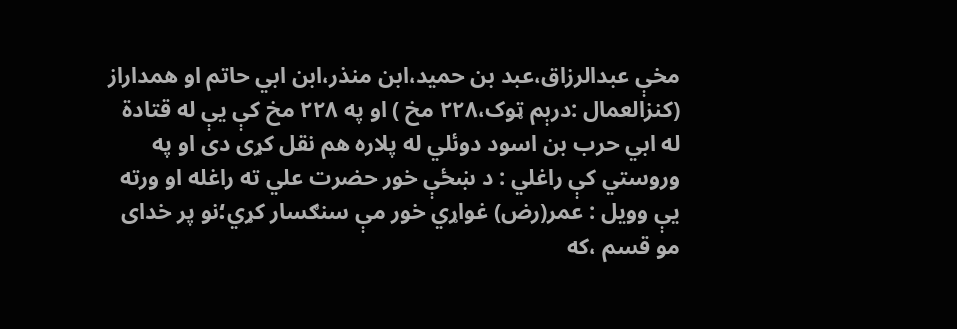مخې عبدالرزاق،عبد بن حميد،ابن منذر،ابن ابي حاتم او همداراز (کنزالعمال :درېم ټوک،٢٢٨ مخ ) او په ٢٢٨ مخ کې يې له قتادة له ابي حرب بن اسود دوئلي له پلاره هم نقل کړى دى او په وروستي کې راغلي : د ښځې خور حضرت علي ته راغله او ورته يې وويل : عمر(رض) غواړي خور مې سنګسار کړي؛نو پر خداى مو قسم ،که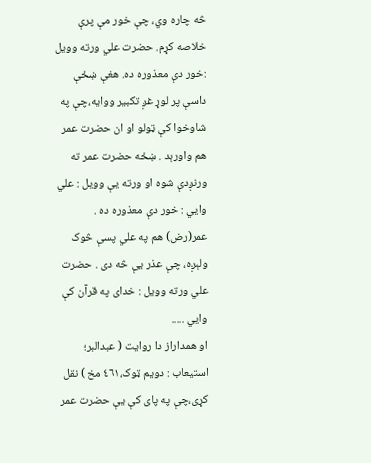څه چاره وي، چې خور مې پرې خلاصه کړم. حضرت علي ورته وويل :خور دې معذوره ده. هغې ښځې داسې پر لوړ غږ تکبير ووايه،چې په شاوخوا کې ټولو او ان حضرت عمر هم واورېد . ښځه حضرت عمر ته ورنږدې شوه او ورته يې وويل : علي وايي : خور دې معذوره ده . عمر(رض) هم په علي پسې څوک ولېږه، چې عذر يې څه دى . حضرت علي ورته وويل : خداى په قرآن کې وايي .....
او همداراز دا روايت ( عبدالبر؛ استيعاب : دويم ټوک،٤٦١ مخ ) نقل کړى،چې په پاى کې يې حضرت عمر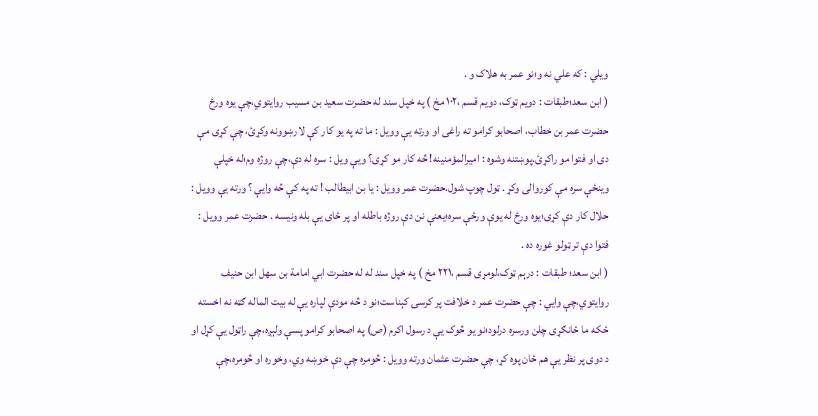ويلي : که علي نه و؛نو عمر به هلاک و .
( ابن سعد؛طبقات : دويم ټوک، دويم قسم ،١٠٢ مخ ) په خپل سند له حضرت سعيد بن مسيب روايتوي،چې يوه ورځ حضرت عمر بن خطاب، اصحابو کرامو ته راغى او ورته يې وويل : ما ته په يو کار کې لارښوونه وکړئ، چې کړى مې دى او فتوا مو راکړئ.پوښتنه وشوه : اميرالمؤمنينه! څه کار مو کړى؟ ويې ويل : سره له دې،چې روژه وم؛له خپلې وينځې سره مې کوروالى وکړ . ټول چوپ شول.حضرت عمر وويل : يا بن ابيطالب ! ته په کې څه وايې ؟ ورته يې وويل : حلال کار دې کړى؛يوه ورځ له يوې ورځې سره؛يعنې نن دې روژه باطله او پر ځاى يې بله ونيسه . حضرت عمر وويل : فتوا دې تر ټولو غوره ده .
( ابن سعد؛ طبقات : درېم ټوک،لومړى قسم ،٢٢١ مخ ) په خپل سند له له حضرت ابي امامة بن سهل ابن حنيف روايتوي،چې وايي : چې حضرت عمر د خلافت پر کرسۍ کېناست؛نو د څه مودې لپاره يې له بيت الماله ګټه نه اخسته ځکه ما ځانګړى چلن ورسره درلود؛نو يو څوک يې د رسول اکرم (ص) په اصحابو کرامو پسې ولېږه،چې راټول يې کړل او د دوى پر نظر يې هم ځان پوه کړ، چې حضرت عثمان ورته وويل : څومره چې دې خوښه وي، وخوره او څومره،چې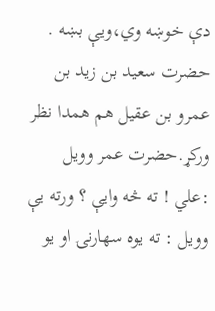دې خوښه وي،ويې بښه . حضرت سعيد بن زيد بن عمرو بن عقيل هم همدا نظر ورکړ.حضرت عمر وويل :علي ! ته څه وايې ؟ ورته يې وويل : ته يوه سهارنۍ او يو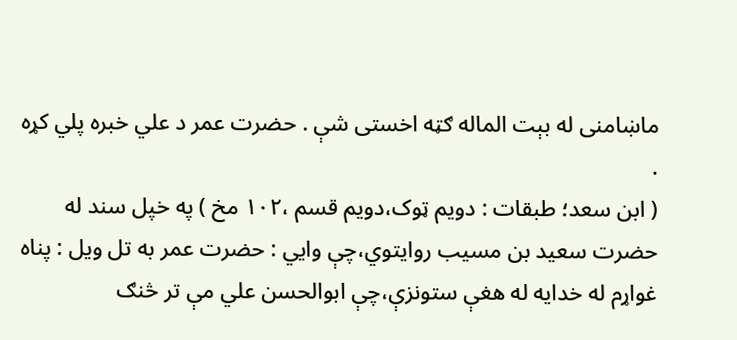ماښامنى له بېت الماله ګټه اخستى شې . حضرت عمر د علي خبره پلي کړه .
( ابن سعد؛ طبقات : دويم ټوک،دويم قسم ،١٠٢ مخ ) په خپل سند له حضرت سعيد بن مسيب روايتوي،چې وايي : حضرت عمر به تل ويل : پناه غواړم له خدايه له هغې ستونزې،چې ابوالحسن علي مې تر څنګ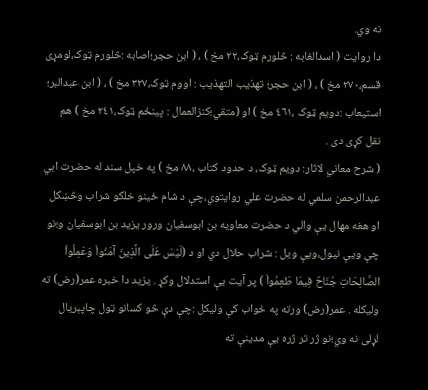نه وي.
دا روايت ( اسدالغابه : څلورم ټوک،٢٢ مخ ) ، ( ابن حجر؛اصابه :څلورم ټوک،لومړى قسم،٢٧٠ مخ ) ، ( ابن حجر؛ تهذيب التهذيب : اووم ټوک،٣٢٧ مخ ) ، ( ابن عبدالبر؛ استيعاب :دويم ټوک ،٤٦١ مخ ) او (متقي؛کنزالعمال : پينځم ټوک،٢٤١ مخ ) هم نقل کړى دى .
( شرح معاني لاثار: دويم ټوک، د حدود کتاب ،٨٨ مخ ) په خپل سند له حضرت ابي عبدالرحمن سلمي له حضرت علي روايتوي،چې د شام ځينو خلکو شراب وڅښکل او هغه مهال يې والي د حضرت معاويه بن ابوسفيان ورور يزيد بن ابوسفيان و؛نو چې ويې نيول،ويې ويل : شراب حلال دي او د (لَيْسَ عَلَى الَّذِينَ آمَنُواْ وَعَمِلُواْ الصَّالِحَاتِ جُنَاحٌ فِيمَا طَعِمُواْ ) پر آيت يې استدلال وکړ . يزيد دا خبره عمر(رض) ته وليکله . عمر(رض) ورته په ځواب کې وليکل :چې دې څو کسانو ټول چاپېريال لړلى نه وي؛نو ژر تر ژره يې مدينې ته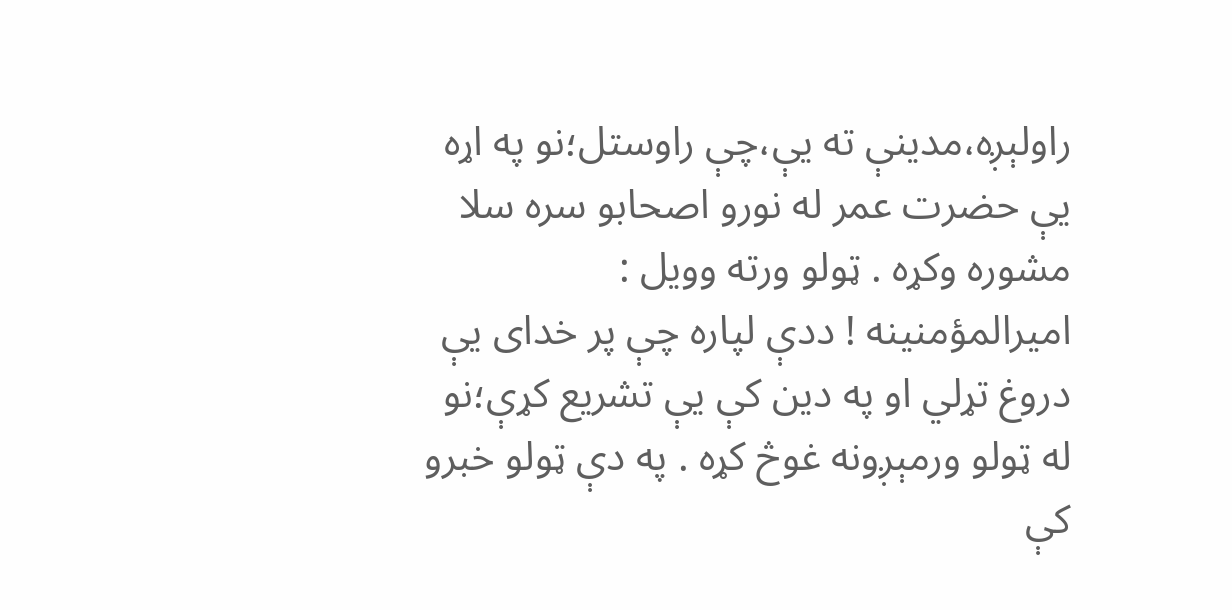راولېږه،مدينې ته يې،چې راوستل؛نو په اړه يې حضرت عمر له نورو اصحابو سره سلا مشوره وکړه . ټولو ورته وويل : اميرالمؤمنينه ! ددې لپاره چې پر خداى يې دروغ تړلي او په دين کې يې تشريع کړې؛نو له ټولو ورمېږونه غوڅ کړه . په دې ټولو خبرو کې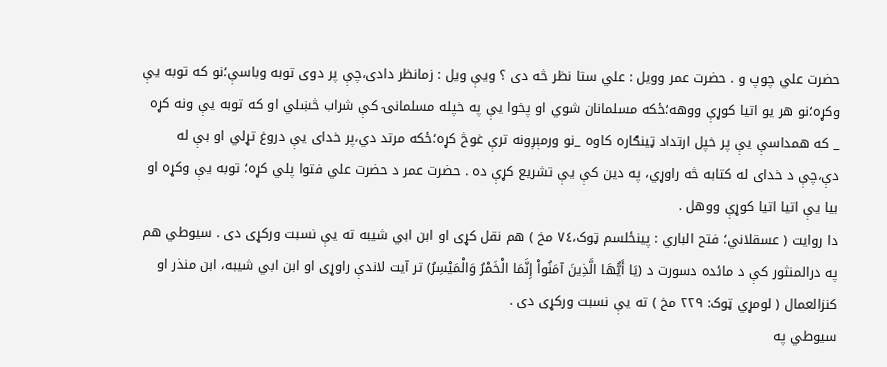حضرت علي چوپ و . حضرت عمر وويل : علي ستا نظر څه دى ؟ ويې ويل : زمانظر دادى،چې پر دوى توبه وباسې؛نو که توبه يې وکړه؛نو هر يو اتيا کوړې ووهه؛ځکه مسلمانان شوي او پخوا يې په خپله مسلمانۍ کې شراب څښلي او که توبه يې ونه کړه _ که همداسې يې پر خپل ارتداد ټينګاره کاوه _نو ورمېږونه ترې غوڅ کړه؛ځکه مرتد دي،پر خداى يې دروغ تړلي او بې له دې،چې د خداى له کتابه څه راوړي، په دين کې يې تشريع کړې ده . حضرت عمر د حضرت علي فتوا پلي کړه؛ توبه یې وکړه او بيا يې اتيا اتيا کوړې ووهل .
دا روايت ( عسقلاني؛ فتح الباري : پينځلسم ټوک،٧٤ مخ ) هم نقل کړى او ابن ابي شيبه ته يې نسبت ورکړى دى . سيوطي هم په درالمنثور کې د مائده دسورت د (يَا أَيُّهَا الَّذِينَ آمَنُواْ إِنَّمَا الْخَمْرُ وَالْمَيْسِرُ) تر آيت لاندې راوړى او ابن ابي شيبه، ابن منذر او کنزالعمال ( لومړي ټوک: ٢٢٩ مخ ) ته يې نسبت ورکړى دى .
سيوطي په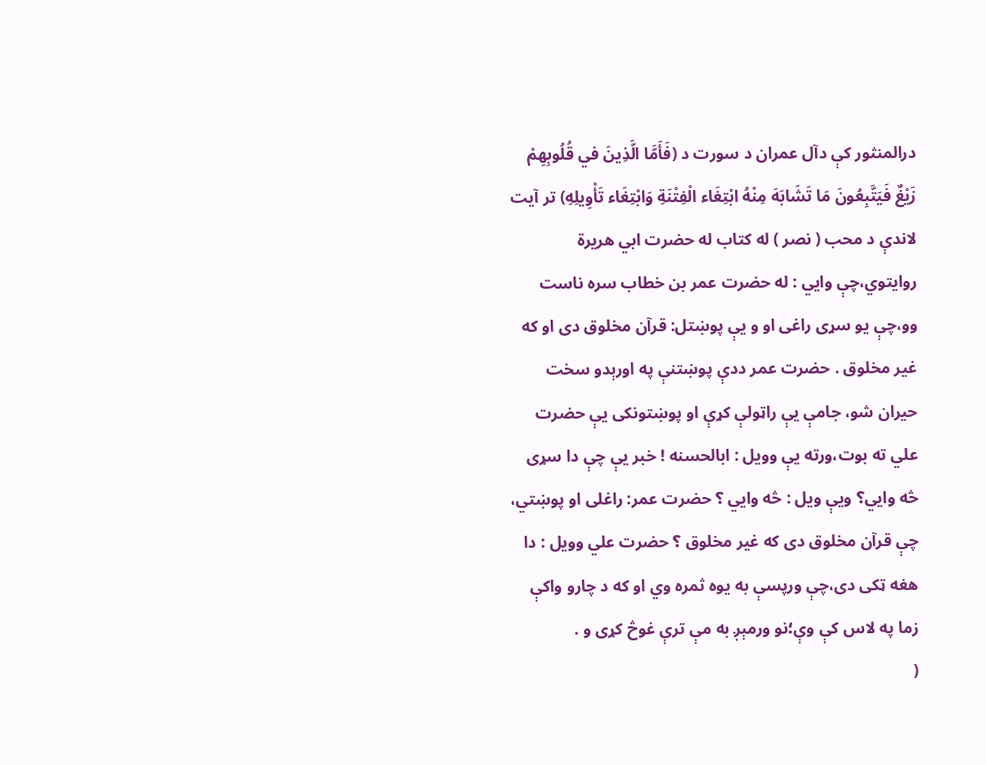درالمنثور کې دآل عمران د سورت د (فَأَمَّا الَّذِينَ في قُلُوبِهِمْ زَيْغٌ فَيَتَّبِعُونَ مَا تَشَابَهَ مِنْهُ ابْتِغَاء الْفِتْنَةِ وَابْتِغَاء تَأْوِيلِهِ) تر آيت لاندې د محب ( نصر ) له کتاب له حضرت ابي هريرة روايتوي،چې وايي : له حضرت عمر بن خطاب سره ناست وو،چې يو سړى راغى او و يې پوښتل: قرآن مخلوق دى او که غير مخلوق . حضرت عمر ددې پوښتنې په اورېدو سخت حيران شو، جامې يې راټولې کړې او پوښتونکى يې حضرت علي ته بوت،ورته يې وويل : ابالحسنه ! خبر يې چې دا سړى څه وايي؟ ويې ويل : څه وايي ؟ حضرت عمر: راغلى او پوښتي، چې قرآن مخلوق دى که غير مخلوق ؟ حضرت علي وويل : دا هغه ټکى دى،چې ورپسې به يوه ثمره وي او که د چارو واکې زما په لاس کې وې؛نو ورمېږ به مې ترې غوڅ کړى و .
(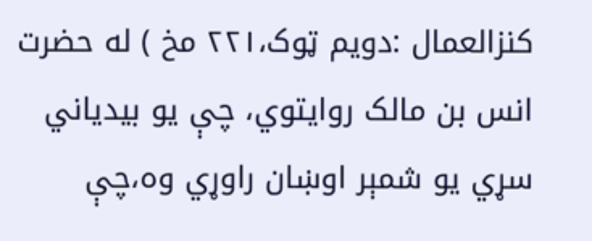کنزالعمال :دويم ټوک،٢٢١ مخ ) له حضرت انس بن مالک روايتوي، چې يو بيدياني سړي یو شمېر اوښان راوړي وه،چې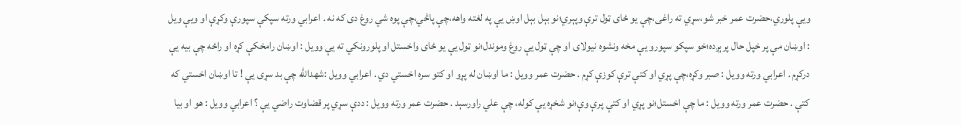ويې پلوري،حضرت عمر خبر شو،سړي ته راغى،چې يو ځاى ټول ترې وپېري؛نو بېل بېل اوښ يې په لغته واهه،چې پاڅي،چې پوه شي روغ دى که نه . اعرابي ورته سپکې سپورې وکړې او ويې ويل : اوښان مې پر خپل حال پرېږده؛خو سپکو سپورو يې مخه ونشوه نيولاى او چې ټول يې روغ وموندل؛نو ټول يې يو ځاى واخستل او پلورونکي ته يې وويل : اوښان رامخکې کړه او راځه چې بيه يې درکړم . اعرابي ورته وويل : صبر وکړه،چې پړي او کتې ترې کوزې کړم . حضرت عمر وويل : ما اوښان له پړو او کتو سره اخستي دي . اعرابي وويل :شهدالله چې بد سړى يې ! تا اوښان اخستي که کتې . حضرت عمر ورته وويل : ما چې اخستل؛نو پړي او کتې پرې وې؛نو شخړه يې کوله، چې علي راورسېد . حضرت عمر ورته وويل : ددې سړي پر قضاوت راضي يې ؟ اعرابي وويل : هو او بيا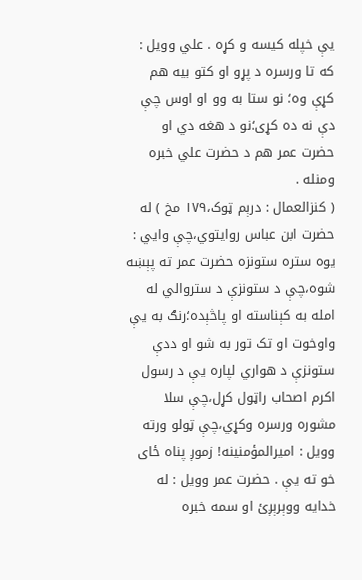يې خپله کيسه و کړه . علي وويل : که تا ورسره د پړو او کتو بيه هم کړې وه؛ نو ستا به وو او اوس چې دې نه ده کړى؛نو د هغه دي او حضرت عمر هم د حضرت علي خبره ومنله .
( کنزالعمال : درېم ټوک،١٧٩ مخ ) له حضرت ابن عباس روايتوي،چې وايي : يوه ستره ستونزه حضرت عمر ته پېښه شوه،چې د ستونزې د ستروالي له امله به کېناسته او پاڅېده؛رنګ به يې واوخوت او تک تور به شو او ددې ستونزې د هواري لپاره يې د رسول اکرم اصحاب راټول کړل،چې سلا مشوره ورسره وکړي،چې ټولو ورته وويل : اميرالمؤمنينه! زموږ پناه ځاى خو ته يې . حضرت عمر وويل : له خدايه ووېرېږئ او سمه خبره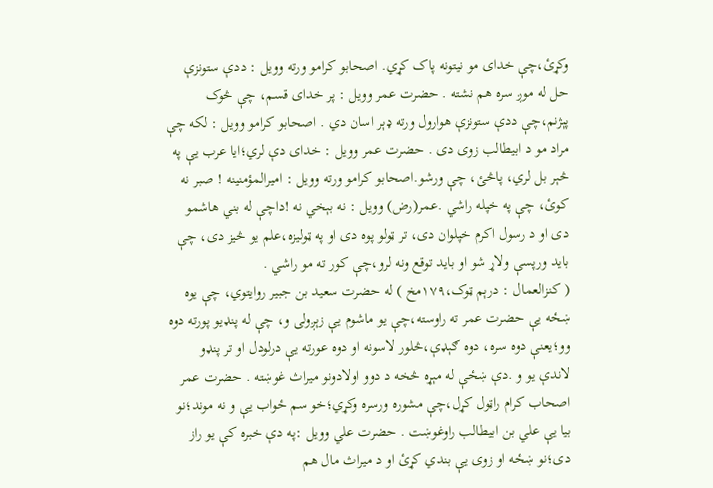وکړئ،چې خداى مو نيتونه پاک کړي. اصحابو کرامو ورته وويل : ددې ستونزې حل له موږ سره هم نشته . حضرت عمر وويل : پر خداى قسم، چې څوک پېژنم،چې ددې ستونزې هوارول ورته ډېر اسان دي . اصحابو کرامو وويل : لکه چې مراد مو د ابيطالب زوى دى . حضرت عمر وويل : خداى دې لري؛ايا عرب يې په څېر بل لري، پاڅئ، چې ورشو.اصحابو کرامو ورته وويل : اميرالمؤمنينه ! صبر نه کوئ، چې په خپله راشي .عمر(رض) وويل : نه بېخي نه !داچې له بني هاشمو دى او د رسول اکرم خپلوان دى، تر ټولو پوه دى او په ټوليزه،علم يو څيز دى، چې بايد ورپسې ولاړ شو او بايد توقع ونه لرو،چې کور ته مو راشي .
( کنزالعمال : درېم ټوک،١٧٩مخ ) له حضرت سعيد بن جبير روايتوي، چې يوه ښځه يې حضرت عمر ته راوسته،چې يو ماشوم يې زېږولى و، چې له پنډيو پورته دوه وو؛يعنې دوه سره، دوه ګېډې،څلور لاسونه او دوه عورته يې درلودل او تر پنډو لاندې يو و .دې ښځې له مېړه څخه د دوو اولادونو ميراث غوښته . حضرت عمر اصحاب کرام راټول کړل،چې مشوره ورسره وکړي؛خو سم ځواب يې و نه موند؛نو بيا يې علي بن ابيطالب راوغوښت . حضرت علي وويل :په دې خبره کې يو راز دى؛نو ښځه او زوى يې بندي کړئ او د ميراث مال هم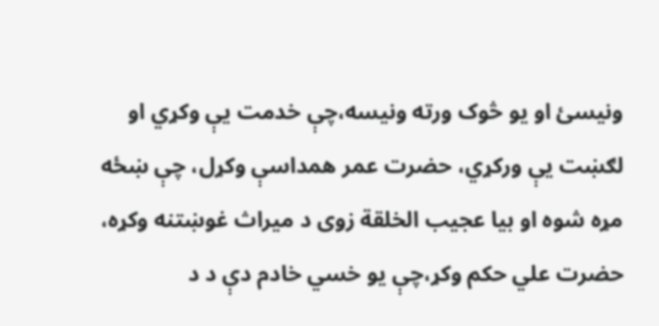ونيسئ او يو څوک ورته ونيسه،چې خدمت يې وکړي او لګښت يې ورکړي، حضرت عمر همداسې وکړل، چې ښځه مړه شوه او بيا عجيب الخلقة زوى د ميراث غوښتنه وکړه، حضرت علي حکم وکړ،چې يو خسي خادم دې د د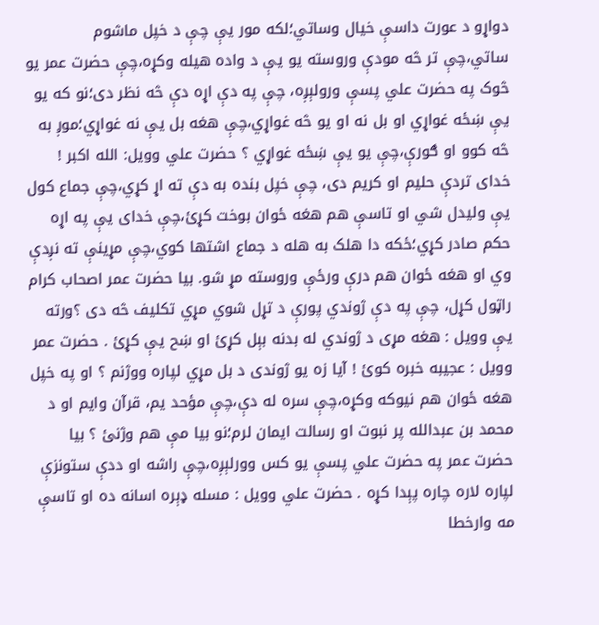دواړو د عورت داسې خيال وساتي؛لکه مور يې چې د خپل ماشوم ساتي،چې تر څه مودې وروسته يو یې د واده هيله وکړه،چې حضرت عمر يو څوک په حضرت علي پسې ورولېږه، چې په دې اړه دې څه نظر دى؛نو که يو يې ښځه غواړي او بل نه او يو څه غواړي،چې هغه بل يې نه غواړي؛موږ به څه کوو او ګورې،چې يو يې ښځه غواړي ؟ حضرت علي وويل: الله اکبر ! خداى تردې حليم او کريم دى، چې خپل بنده به دې ته اړ کړي،چې جماع کول يې وليدل شي او تاسې هم هغه ځوان بوخت کړئ،چې خداى يې په اړه حکم صادر کړي؛ځکه دا هلک به هله د جماع اشتها کوي،چې مړينې ته نږدې وي او هغه ځوان هم درې ورځې وروسته مړ شو. بيا حضرت عمر اصحاب کرام راټول کړل، چې په دې ژوندي پورې د تړل شوي مړي تکليف څه دى ؟ورته يې وويل : هغه مړى د ژوندي له بدنه بېل کړئ او ښح يې کړئ . حضرت عمر وويل : عجيبه خبره کوئ ! آيا زه يو ژوندى د بل مړي لپاره ووژنم ؟ او په خپل هغه ځوان هم نيوکه وکړه،چې سره له دې،چې مؤحد يم، قرآن وايم او د محمد بن عبدالله پر نبوت او رسالت ايمان لرم؛نو بيا مې هم وژنئ ؟ بيا حضرت عمر په حضرت علي پسې يو کس وورلېږه،چې راشه او ددې ستونزې لپاره لاره چاره پېدا کړه . حضرت علي وويل : مسله ډېره اسانه ده او تاسې مه وارخطا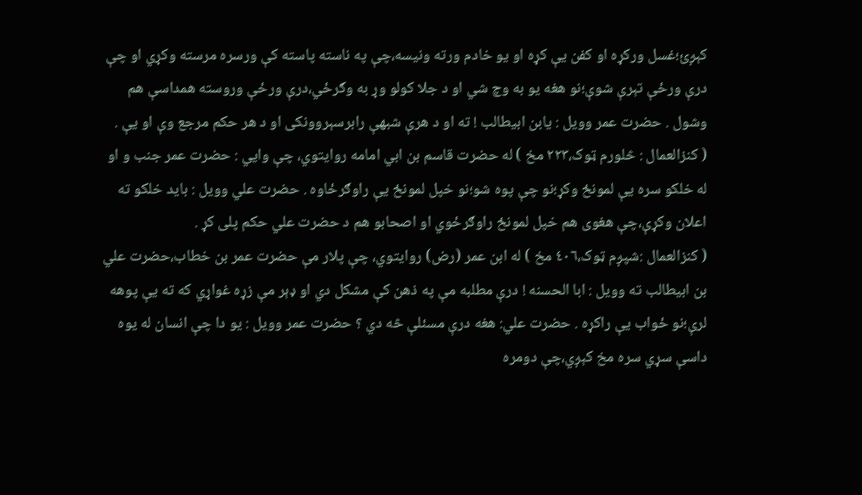کېږئ؛غسل ورکړه او کفن يې کړه او يو خادم ورته ونيسه،چې په ناسته پاسته کې ورسره مرسته وکړي او چې درې ورځې تېرې شوې؛نو هغه يو به وچ شي او د جلا کولو وړ به وګرځي،درې ورځې وروسته همداسې هم وشول . حضرت عمر وويل : يابن ابيطالب ! ته او د هرې شبهې رابرسېروونکى او د هر حکم مرجع وې او يې .
( کنزالعمال : څلورم ټوک،٢٢٣ مخ ) له حضرت قاسم بن ابي امامه روايتوي، چې وايي : حضرت عمر جنب و او له خلکو سره يې لمونځ وکړ؛نو چې پوه شو؛نو خپل لمونځ يې راوګرځاوه . حضرت علي وويل : بايد خلکو ته اعلان وکړې،چې هغوى هم خپل لمونځ راوګرځوي او اصحابو هم د حضرت علي حکم پلی کړ .
( کنزالعمال :شپږم ټوک،٤٠٦ مخ ) له ابن عمر (رض) روايتوي، چې پلار مې حضرت عمر بن خطاب،حضرت علي بن ابيطالب ته وويل : ابا الحسنه ! درې مطلبه مې په ذهن کې مشکل دي او ډېر مې زړه غواړي که ته يې پوهه لرې؛نو ځواب يې راکړه . حضرت علي: هغه درې مسئلې څه دي ؟ حضرت عمر وويل : يو دا چې انسان له يوه داسې سړي سره مخ کېږي،چې دومره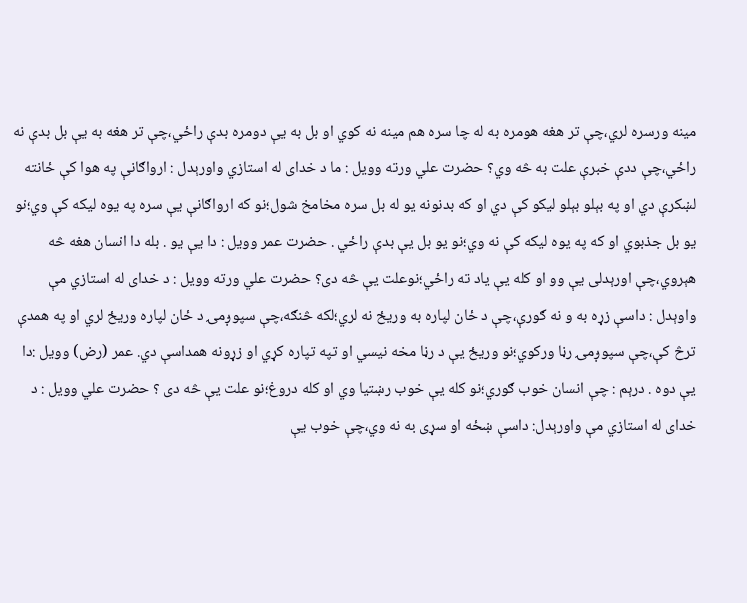مينه ورسره لري،چې تر هغه هومره به له چا سره هم مينه نه کوي او بل به يې دومره بدې راځي،چې تر هغه به يې بل بدې نه راځي،چې ددې خبرې علت به څه وي؟ حضرت علي ورته وويل : ما د خداى له استازي واورېدل : ارواګانې په هوا کې ځانته لښکرې دي او په بېلو بېلو ليکو کې دي او که بدنونه يو له بل سره مخامخ شول؛نو که ارواګانې يې سره په يوه ليکه کې وي؛نو يو بل جذبوي او که په يوه ليکه کې نه وي؛نو يو بل يې بدې راځي . حضرت عمر وويل : دا يې يو . بله دا انسان هغه څه هېروي،چې اورېدلى يې وو او کله يې ياد ته راځي؛نوعلت یې څه دى؟ حضرت علي ورته وويل : د خداى له استازي مې واوېدل : داسې زړه به و نه ګورې،چې د ځان لپاره به وريځ نه لري؛لکه څنګه،چې سپوږمۍ د ځان لپاره وريځ لري او په همدې ترڅ کې،چې سپوږمۍ رڼا ورکوي؛نو وريځ يې د رڼا مخه نيسي او تپه تپاره کړي او زړونه همداسې دي. عمر (رض) وويل :دا يې دوه . درېم : چې انسان خوب ګوري؛نو کله يې خوب رښتيا وي او کله دروغ؛نو علت یې څه دى ؟ حضرت علي وويل : د خداى له استازي مې واورېدل: داسې ښځه او سړى به نه وي،چې خوب يې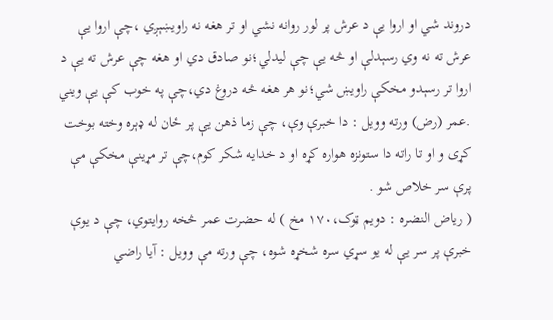دروند شي او اروا يې د عرش پر لور روانه نشي او تر هغه نه راويښېږي ،چې اروا يې عرش ته نه وي رسېدلې او څه يې چې ليدلي؛نو صادق دي او هغه چې عرش ته يې د اروا تر رسېدو مخکې راويښ شي؛نو هر هغه څه دروغ دي،چې په خوب کې يې ويني .عمر (رض) ورته وويل : دا خبرې وې، چې زما ذهن يې پر ځان له ډېره وخته بوخت کړى و او تا راته دا ستونزه هواره کړه او د خدايه شکر کوم،چې تر مړينې مخکې مې پرې سر خلاص شو .
( رياض النضره : دويم ټوک،١٧٠ مخ ) له حضرت عمر څخه روايتوي، چې د يوې خبرې پر سر يې له يو سړي سره شخړه شوه، چې ورته مې وويل : آيا راضي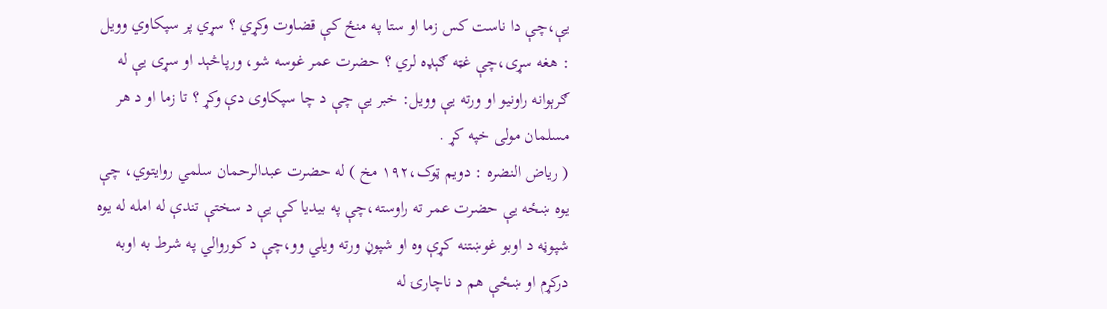يې،چې دا ناست کس زما او ستا په منځ کې قضاوت وکړي ؟ سړي پر سپکاوي وويل : هغه سړى،چې غټه ګېډه لري ؟ حضرت عمر غوسه شو، ورپاڅېد او سړى يې له ګرېوانه راونيو او ورته يې وويل: خبر يې چې د چا سپکاوى دې وکړ ؟ تا زما او د هر مسلمان مولى خپه کړ .
( رياض النضره : دويم ټوک،١٩٢ مخ ) له حضرت عبدالرحمان سلمي روايتوي، چې يوه ښځه يې حضرت عمر ته راوسته،چې په بيديا کې يې د سختې تندې له امله له يوه شپوڼه د اوبو غوښتنه کړې وه او شپوڼ ورته ويلي وو،چې د کوروالي په شرط به اوبه درکړم او ښځې هم د ناچارۍ له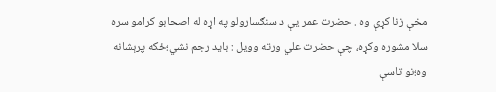مخې زنا کړې وه . حضرت عمر يې د سنګسارولو په اړه له اصحابو کرامو سره سلا مشوره وکړه، چې حضرت علي ورته وويل : بايد رجم نشي؛ځکه پرېشانه وه؛نو تاسې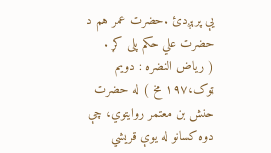يې پرېږدئ .حضرت عمر هم د حضرت علي حکم پلى کړ .
( رياض النضره : دويم ټوک،١٩٧ مخ ) له حضرت حنش بن معتمر روايتوي، چې دوه کسانو له يوې قريشي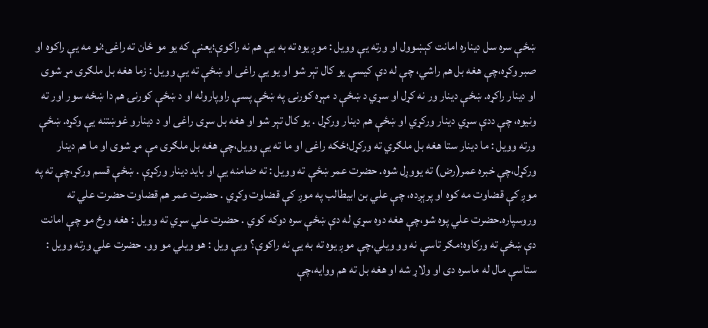ښځې سره سل ديناره امانت کېښوول او ورته يې وويل : موږ يوه ته به يې هم نه راکوې؛يعنې که يو مو ځان ته راغى؛نو مه يې راکوه او صبر وکړه،چې هغه بل هم راشي، چې له دې کيسې يو کال تېر شو او يو يې راغى او ښځې ته يې وويل : زما هغه بل ملګرى مړ شوى او دينار راکړه. ښځې دينار ور نه کړل او سړي د ښځې د مېړه کورنۍ په ښځې پسې راوپاروله او د ښځې کورنۍ هم دا ښځه سور اور ته ونيوه، چې ددې سړي دينار ورکړي او ښځې هم دينار ورکړل . يو کال تېر شو او هغه بل سړى راغى او د دينارو غوښتنه يې وکړه. ښځې ورته وويل : ما دينار ستا هغه بل ملګري ته ورکړل؛ځکه راغى او ما ته يې وويل،چې هغه بل ملګرى مې مړ شوى او ما هم دينار ورکړل،چې خبره عمر(رض) ته يووړل شوه. حضرت عمر ښځې ته وويل : ته ضامنه يې او بايد دينار ورکړې . ښځې قسم ورکړ،چې ته په موږ کې قضاوت مه کوه او پرېږده، چې علي بن ابيطالب په موږ کې قضاوت وکړي . حضرت عمر هم قضاوت حضرت علي ته وروسپاره.حضرت علي پوه شو،چې هغه دوه سړي له دې ښځې سره دوکه کوي . حضرت علي سړي ته وويل : هغه ورځ مو چې امانت دې ښځې ته ورکاوه؛مګر تاسې نه وو ويلي،چې موږ يوه ته به يې نه راکوې؟ ويې ويل : هو ويلي مو وو. حضرت علي ورته وويل : ستاسې مال له ماسره دى او ولاړ شه او هغه بل ته هم ووايه،چې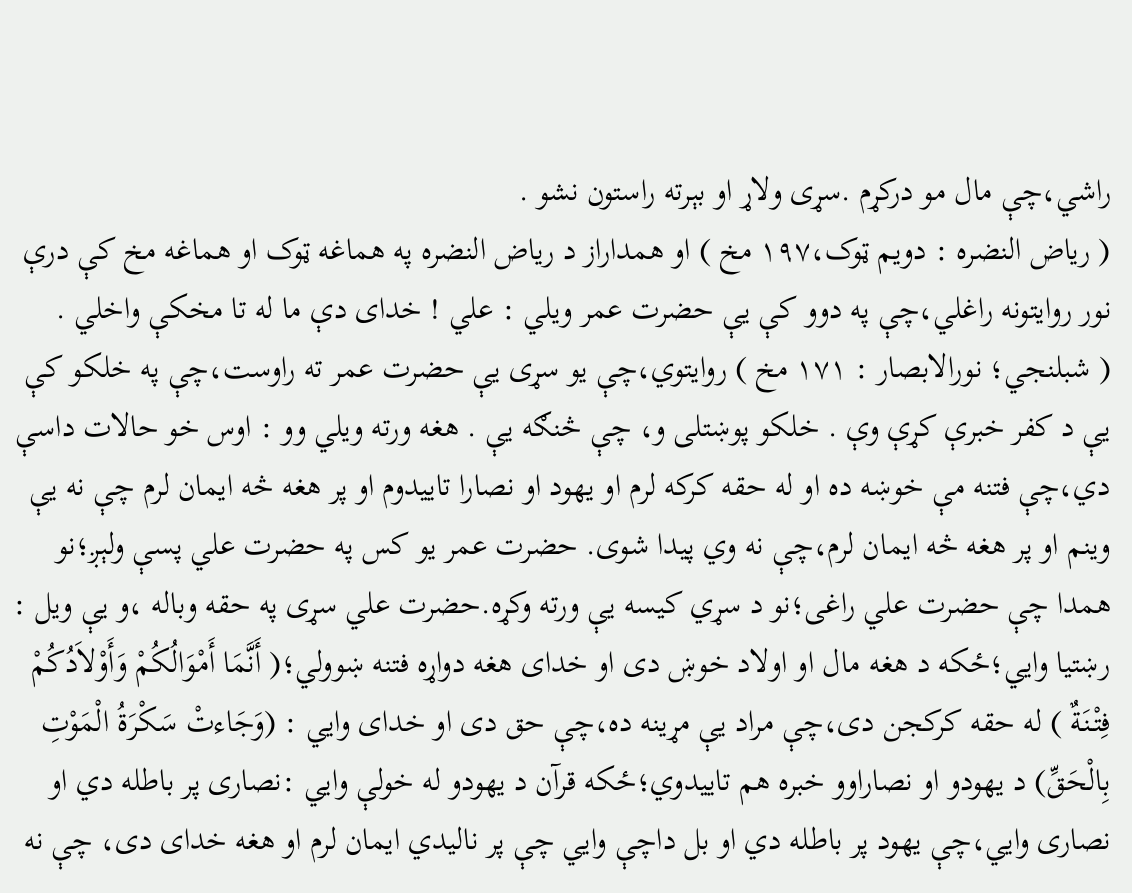راشي،چې مال مو درکړم .سړى ولاړ او بېرته راستون نشو .
( رياض النضره : دويم ټوک،١٩٧ مخ ) او همداراز د رياض النضره په هماغه ټوک او هماغه مخ کې درې نور روايتونه راغلي،چې په دوو کې يې حضرت عمر ويلي : علي ! خداى دې ما له تا مخکې واخلي .
( شبلنجي؛ نورالابصار : ١٧١ مخ ) روايتوي،چې يو سړى يې حضرت عمر ته راوست،چې په خلکو کې يې د کفر خبرې کړې وې . خلکو پوښتلى و، چې څنګه يې . هغه ورته ويلي وو : اوس خو حالات داسې دي،چې فتنه مې خوښه ده او له حقه کرکه لرم او يهود او نصارا تاييدوم او پر هغه څه ايمان لرم چې نه يې وينم او پر هغه څه ايمان لرم،چې نه وي پيدا شوى. حضرت عمر يو کس په حضرت علي پسې ولېږ؛نو همدا چې حضرت علي راغى؛نو د سړي کيسه يې ورته وکړه.حضرت علي سړى په حقه وباله ،و يې ويل : رښتيا وايي؛ځکه د هغه مال او اولاد خوښ دى او خداى هغه دواړه فتنه ښوولي؛( أَنَّمَا أَمْوَالُكُمْ وَأَوْلاَدُكُمْ فِتْنَةٌ ) له حقه کرکجن دى،چې مراد يې مړينه ده،چې حق دى او خداى وايي : (وَجَاءتْ سَكْرَةُ الْمَوْتِ بِالْحَقِّ) د يهودو او نصاراوو خبره هم تاييدوي؛ځکه قرآن د يهودو له خولې وايي :نصارى پر باطله دي او نصارى وايي،چې يهود پر باطله دي او بل داچې وايي چې پر ناليدي ايمان لرم او هغه خداى دى، چې نه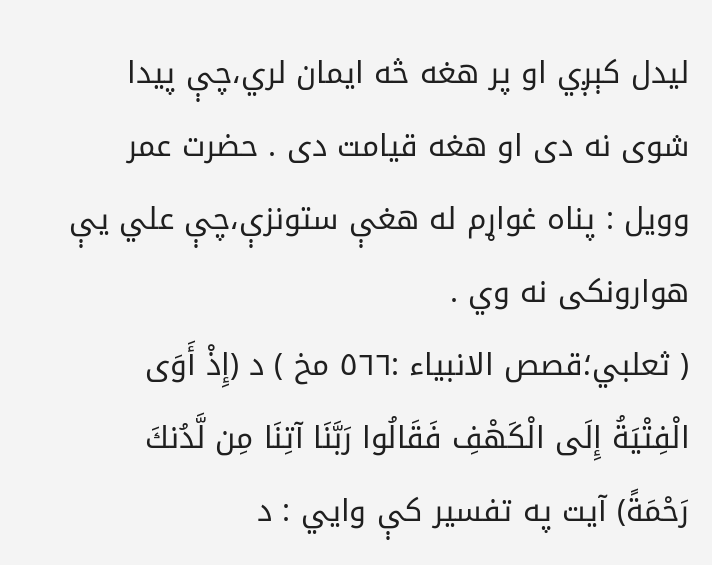ليدل کېږي او پر هغه څه ايمان لري،چې پيدا شوى نه دى او هغه قيامت دى . حضرت عمر وويل : پناه غواړم له هغې ستونزې،چې علي يې هوارونکى نه وي .
( ثعلبي؛قصص الانبياء :٥٦٦ مخ ) د (إِذْ أَوَى الْفِتْيَةُ إِلَى الْكَهْفِ فَقَالُوا رَبَّنَا آتِنَا مِن لَّدُنكَ رَحْمَةً) آيت په تفسير کې وايي : د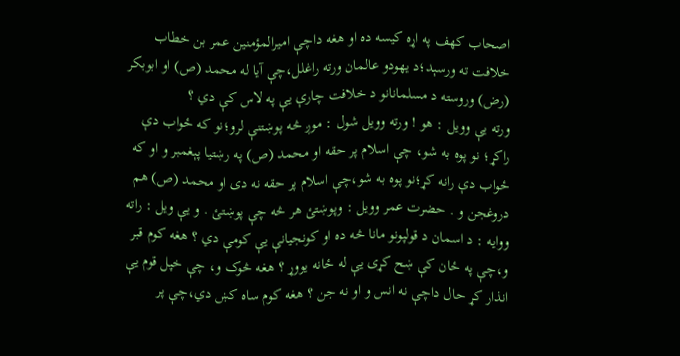اصحاب کهف په اړه کيسه ده او هغه داچې اميرالمؤمنين عمر بن خطاب خلافت ته ورسېد؛د يهودو عالمان ورته راغلل،چې آيا له محمد (ص) او ابوبکر (رض) وروسته د مسلمانانو د خلافت چارې يې په لاس کې دي ؟
ورته يې وويل : هو ! ورته وويل شول : موږ څه پوښتنې لرو؛نو که ځواب دې راکړ؛ نو پوه به شو، چې اسلام پر حقه او محمد (ص) په رښتيا پېغمبر و او که ځواب دې رانه کړ؛نو پوه به شو،چې اسلام پر حقه نه دى او محمد (ص) هم دروغجن و . حضرت عمر وويل : وپوښتئ هر څه چې پوښتئ . و يې ويل : راته ووايه : د اسمان د قولپونو مانا څه ده او کونجيانې يې کومې دي ؟ هغه کوم قبر و،چې په ځان کې ښح کړى يې له ځانه يووړ ؟ هغه څوک و، چې خپل قوم يې انذار کړ حال داچې نه انس و او نه جن ؟ هغه کوم ساه کښ دي،چې پر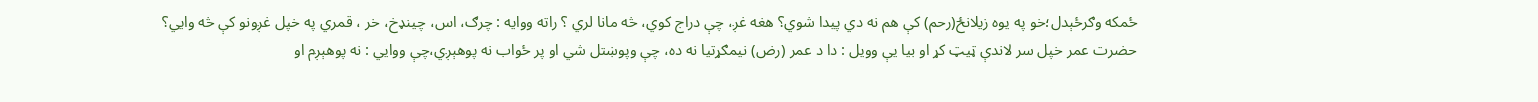ځمکه وګرځېدل؛خو په يوه زيلانځ(رحم) کې هم نه دي پيدا شوي؟ هغه غږ، چې دراج کوي، څه مانا لري ؟ راته ووايه : چرګ، اس، چينډخ، خر ، قمري په خپل غږونو کې څه وايي؟ حضرت عمر خپل سر لاندې ټيټ کړ او بيا يې وويل : دا د عمر (رض) نيمګړتيا نه ده، چې وپوښتل شي او پر ځواب نه پوهېږي،چې ووايي : نه پوهېږم او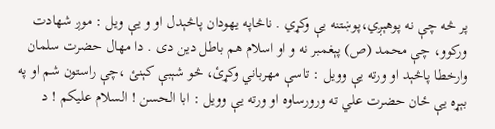پر څه چې نه پوهېږي،پوښتنه يې وکړي . ناڅاپه يهودان پاڅېدل او و يې ويل : موږ شهادت ورکوو، چې محمد (ص) پېغمبر نه و او اسلام هم باطل دين دى . دا مهال حضرت سلمان وارخطا پاڅېد او ورته يې وويل : تاسې مهرباني وکړئ، څو شېبې کېنئ ،چې راستون شم او په بېړه يې ځان حضرت علي ته ورورساوه او ورته يې وويل : ابا الحسن ! السلام عليکم ! د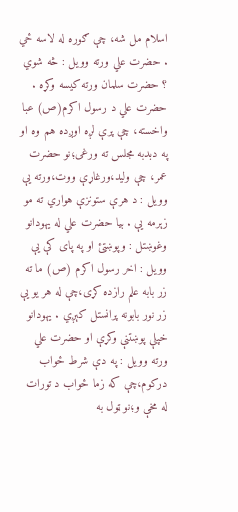اسلام مل شه، چې ګوره له لاسه ځي . حضرت علي ورته وويل : څه شوي ؟ حضرت سلمان ورته کيسه وکړه . حضرت علي د رسول اکرم(ص) عبا واخسته، چې پرې لږه اوږده هم وه او په دبدبه مجلس ته ورغى؛نو حضرت عمر، چې وليد،ورغاړې ووت،ورته يې وويل : د هرې ستونزې هواري ته مو زېرمه يې . بيا حضرت علي له يهودانو وغوښتل : وپوښتئ او په پاى کې يې وويل : اخر رسول اکرم (ص) ما ته زر بابه علم رازده کړى،چې له هر يو يې زر نور بابونه پرانستل کېږي . يهودانو خپلې پوښتنې وکړې او حضرت علي ورته وويل : په دې شرط ځواب درکوم،چې که زما ځواب د تورات له مخې و؛نو ټول به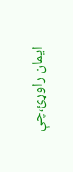ايمان راوړئ،چې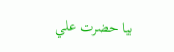بيا حضرت علي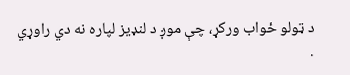د ټولو ځواب ورکړ، چې موږ د لنډيز لپاره نه دي راوړي .